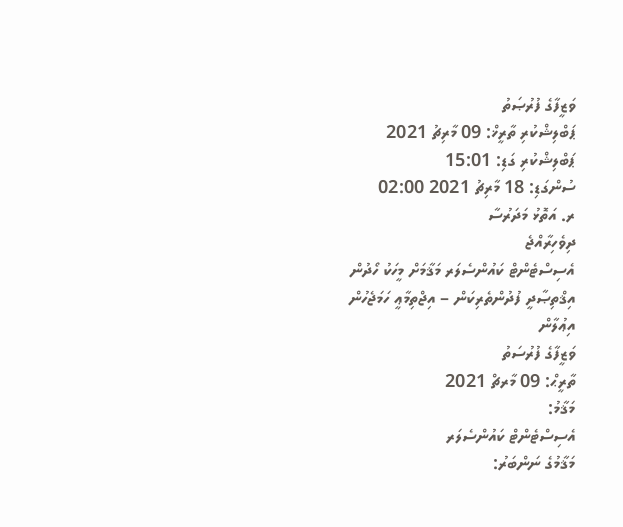ވަޒީފާގެ ފުރުޞަތު
ޕަބްލިޝްކުރި ތާރީޚް: 09 މާރިޗު 2021
ޕަބްލިޝްކުރި ގަޑި: 15:01
ސުންގަޑި: 18 މާރިޗު 2021 02:00
ރ. އަތޮޅު މަދަރުސާ
ދިވެހިރާއްޖެ
އެސިސްޓެންޓް ކައުންސެލަރ މަޤާމަށް މީހަކު ހޯދުން
އިޤްތިޞާދީ ފުދުންތެރިކަން – އިޖްތިމާޢީ ހަމަޖެހުން
އިޢުލާން
ވަޒީފާގެ ފުރުސަތު
ތާރީޙް: 09 މާރޗް 2021
މަޤާމު:
އެސިސްޓެންޓް ކައުންސެލަރ
މަޤާމުގެ ނަންބަރު: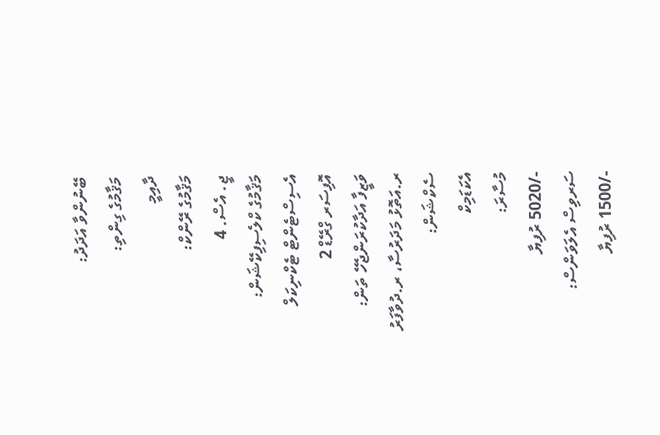ބޭނުންވާ އަދަދު:
މަޤާމުގެ ގިންތި:
ދާއިމީ
މަޤާމުގެ ރޭންކް:
ޖީ. އެސް. 4
މަޤާމުގެ ކްލެސިފިކޭޝަން:
އެސިސްޓެންޓް ޓެކްނިކަލް އޮފިސަރ ގްރޭޑް 2
ވަޒީފާ އަދާކުރަންޖެހޭ ތަން:
ރ.އަތޮޅު މަދަރުސާ، ރ.ދުވާފަރު
ސެކްޝަން:
އެކަޑަމިކް
މުސާރަ:
-/5020 ރުފިޔާ
ސަރވިސް އެލަވަންސް:
-/1500 ރުފިޔާ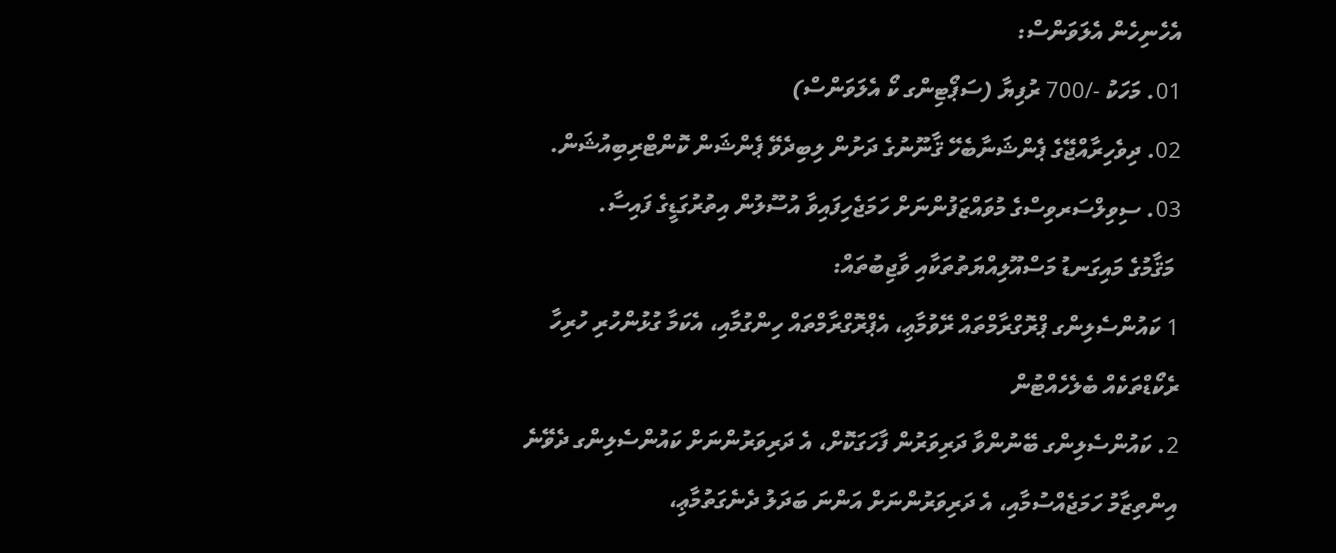އެހެނިހެން އެލަވަންސް:
01. މަހަކު -/700 ރުފިޔާ (ސަޕޯޓިންގ ކޯ އެލަވަންސް)
02. ދިވެހިރާއްޖޭގެ ޕެންޝަނާބެހޭ ޤާނޫނުގެ ދަށުން ލިބިދެވޭ ޕެންޝަން ކޮންޓްރިބިއުޝަން.
03. ސިވިލްސަރވިސްގެ މުވައްޒަފުންނަށް ހަމަޖެހިފައިވާ އުސޫލުން އިތުރުގަޑީގެ ފައިސާ.
 މަޤާމުގެ މައިގަނޑު މަސްއޫލިއްޔަތުތަކާއި ވާޖިބުތައް:
1 ކައުންސެލިންގ ޕްރޮގްރާމްތައް ރޭވުމާޢި، އެޕްރޮގްރާމްތައް ހިންގުމާއި، އެކަމާ ގުޅުންހުރި ހުރިހާ ރެކޯޑްތަކެއް ބެލެހެއްޓުން
2. ކައުންސެލިންގ ބޭނުންވާ ދަރިވަރުން ފާހަގަކޮށް، އެ ދަރިވަރުންނަށް ކައުންސެލިންގ ދެވޭނެ އިންތިޒާމު ހަމަޖެއްސުމާއި، އެ ދަރިވަރުންނަށް އަންނަ ބަދަލު ދެނެގަތުމާޢި،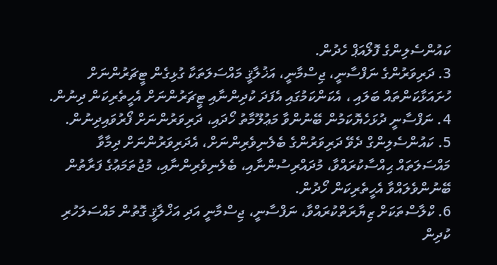ކައުންސެލިންގެ ފޮލޯއަޕް ހެދުން.
3. ދަރިވަރުންގެ ނަފްސާނީ، ޖިސްމާނީ، އަޚުލާޤީ މައްސަލަތަކާ ގުޅިގެން ޓީޗަރުންނަށް  ހުށައަޅާކަންތައް ބަލައި ، އެކަންކަމުގައި އެފަދަ ކުދިންނާއި ޓީޗަރުންނަށް އެހީތެރިކަން ދިނުން.
4. ނަފްސާނީ ދުޅަހެޔޮކަމުން ބޭނުންވާ މަޢުލޫމާތު ހޯދައި، ދަރިވަރުންނަށް ފޯރުވައިދިނުން.
5. ކައުންސެލިންގް ދެވޭ ދަރިވަރުންގެ ބެލެނިވެރިންނަށް، އެދަރިވަރުންނަށް ދިމާވާ މައްސަލަތައް ޙިއްސާކުރައްވާ، މުދައްރިސުންނާއި، ބެލެނިވެރިންނާއި، މުޖުތަމަޢުގެ ފަރާތުން ބޭނުންވެލައްވާ އެހީތެރިކަން ހޯދުން.
6. ކްލާސްތަކަށް ޒިޔާރަތްކުރައްވާ، ނަފްސާނީ، ޖިސްމާނީ އަދި އަޚްލާޤީ ގޮތުން މައްސަލަހުރި ކުދިން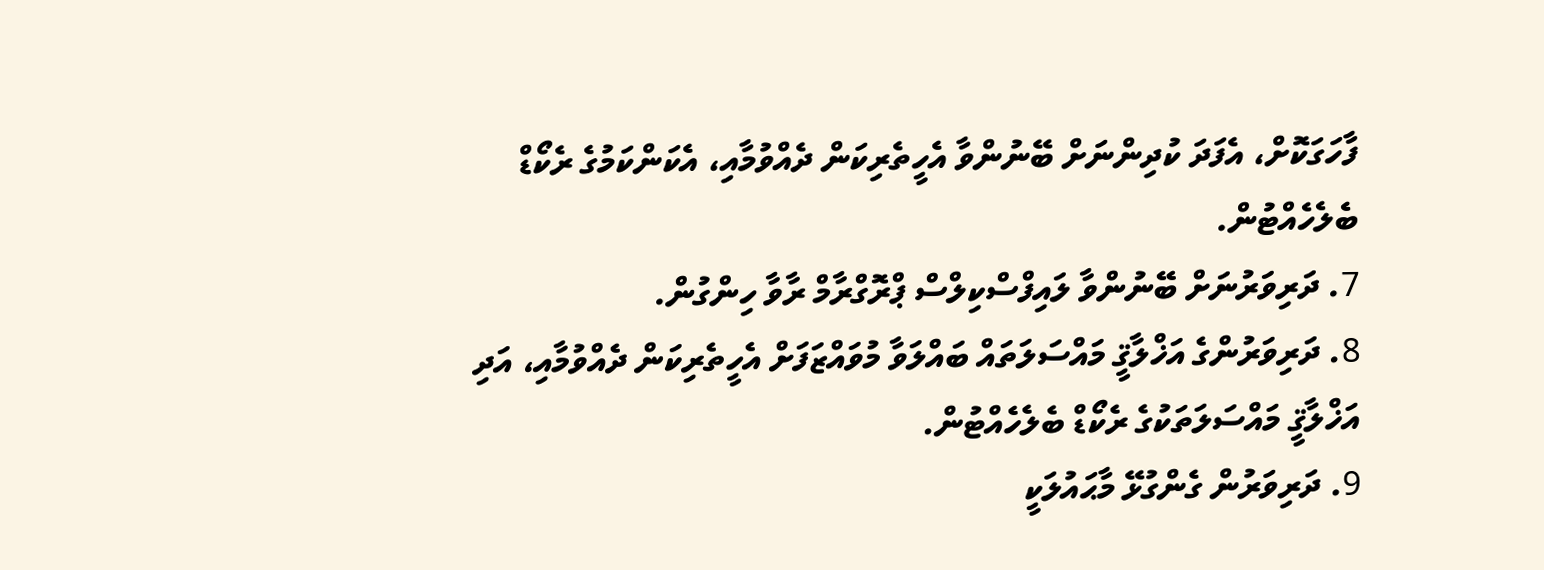ފާހަގަކޮށް، އެފަދަ ކުދިންނަށް ބޭނުންވާ އެހީތެރިކަން ދެއްވުމާއި، އެކަންކަމުގެ ރެކޯޑް ބެލެހެއްޓުން.
7. ދަރިވަރުނަށް ބޭނުންވާ ލައިފްސްކިލްސް ޕްރޮގްރާމް ރާވާ ހިންގުން.
8. ދަރިވަރުންގެ އަޚްލާޤީ މައްސަލަތައް ބައްލަވާ މުވައްޒަފަށް އެހީތެރިކަން ދެއްވުމާއި، އަދި އަޚްލާޤީ މައްސަލަތަކުގެ ރެކޯޑް ބެލެހެއްޓުން.
9. ދަރިވަރުން ގެންގުޅޭ މާޙައުލަކީ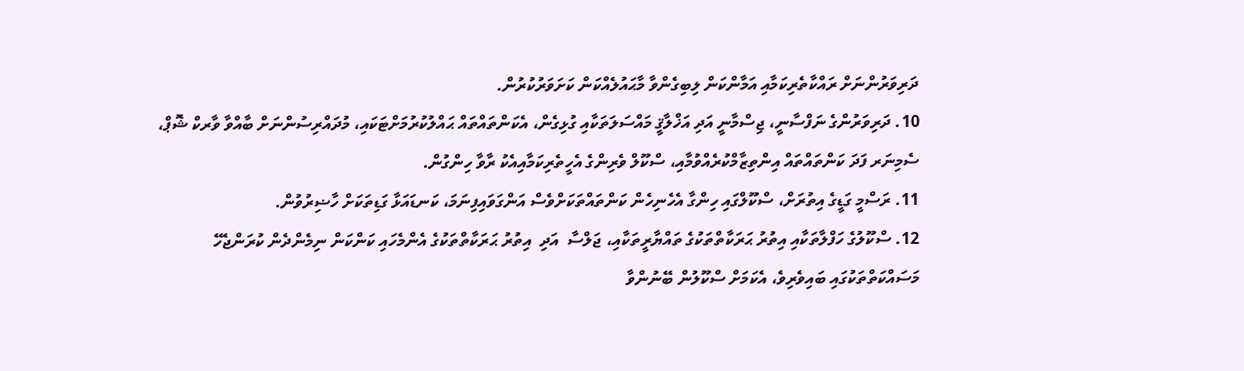ދަރިވަރުންނަށް ރައްކާތެރިކަމާއި އަމާންކަން ލިބިގެންވާ މާޙައުލެއްކަން ކަށަވަރުކުރުން.
10. ދަރިވަރުންގެ ނަފްސާނީ، ޖިސްމާނީ އަދި އަޚްލާޤީ މައްސަލަތަކާއި ގުޅިގެން، އެކަންތައްތައް ޙައްލުކުރުމަށްޓަކައި، މުދައްރިސުންނަށް ބާއްވާ ވާރކް ޝޮޕް، ސެމިނަރ ފަދަ ކަންތައްތައް އިންތިޒާމްކުރެއްވުމާއި، ސްކޫލް ވެރިންގެ އެހީތެރިކަމާއިއެކު ރާވާ ހިންގުން.
11. ރަސްމީ ގަޑީގެ އިތުރަށް، ސްކޫލްގައި ހިންގާ އެހެނިހެން ކަންތައްތަކަށްވެސް އަންގަވައިފިނަމަ، ކަނޑައަޅާ ގަޑިތަކަށް ހާޟިރުވުން.
12. ސްކޫލުގެ ހަފްލާތަކާއި އިތުރު ޙަރަކާތްތަކުގެ ތައްޔާރީތަކާއި، ޖަލްސާ  އަދި  އިތުރު ޙަރަކާތްތަކުގެ އެންމެހައި ކަންކަން ނިމެންދެން ކުރަންޖެހޭ މަސައްކަތްތަކުގައި ބައިވެރިވެ، އެކަމަށް ސްކޫލުން ބޭނުންވާ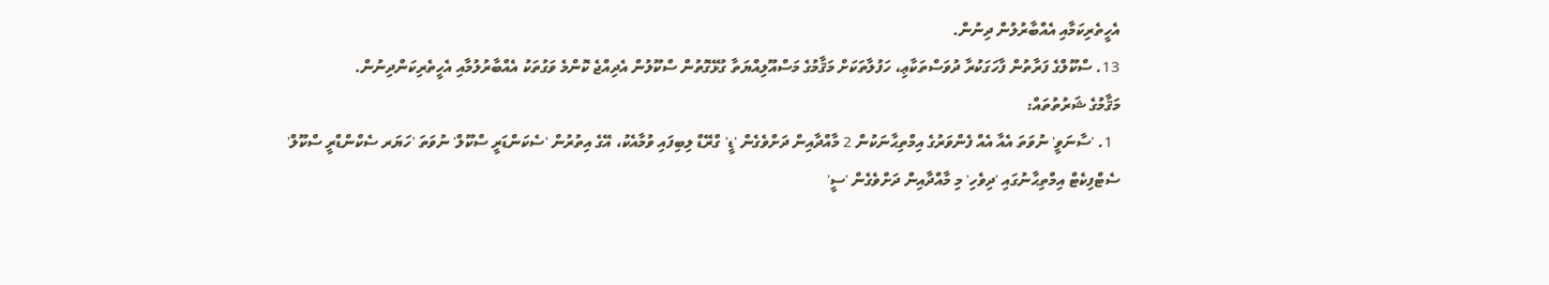އެހީތެރިކަމާއި އެއްބާރުލުން ދިނުން.
13. ސްކޫލްގެ ފަރާތުން ފާހަގަކުރާ ދުވަސްތަކާޢި، ހަފުލާތަކަށް މަޤާމުގެ މަސްއޫލިއްޔަތާ ގުޅޭގޮތުން ސްކޫލުން އެދިއްޖެ ކޮންމެ ވަގުތަކު އެއްބާރުލުމާއި އެހީތެރިކަންދިނުން.
މަޤާމުގެ ޝަރުތުތައް:
  1. 'ސާނަވީ' ނުވަތަ އެއާ އެއް ފެންވަރުގެ އިމްތިޙާނަކުން 2 މާއްދާއިން ދަށްވެގެން 'ޑީ' ގްރޭޑް ލިބިފައި ވުމާއެކު، އޭގެ އިތުރުން 'ސެކަންޑަރީ ސްކޫލް' ނުވަތަ 'ހަޔަރ ސެކްންޑްރީ ސްކޫލް' ސެޓްފިކެޓް އިމްތިޙާނުގައި 'ދިވެހި' މި މާއްދާއިން ދަށްވެގެން 'ސީ'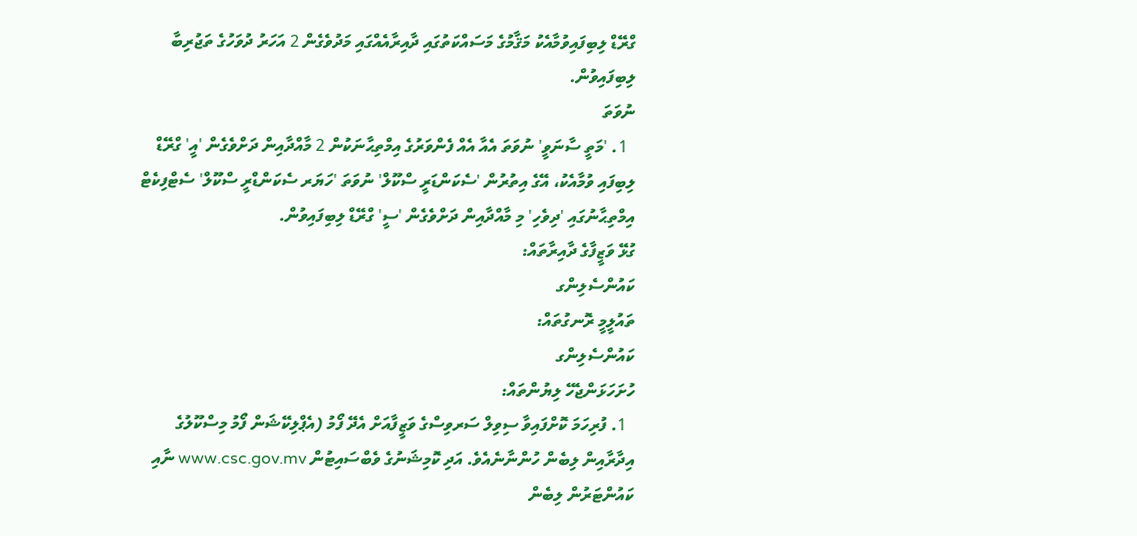ގްރޭޑް ލިބިފައިވުމާއެކު މަޤާމުގެ މަސައްކަތުގައި ދާއިރާއެއްގައި މަދުވެގެން 2 އަހަރު ދުވަހުގެ ތަޖުރިބާ ލިބިފައިވުން.
ނުވަތަ
  1. 'މަތީ ސާނަވީ' ނުވަތަ އެއާ އެއް ފެންވަރުގެ އިމްތިޙާނަކުން 2 މާއްދާއިން ދަށްވެގެން 'އީ' ގްރޭޑް ލިބިފައި ވުމާއެކު، އޭގެ އިތުރުން 'ސެކަންޑަރީ ސްކޫލް' ނުވަތަ 'ހަޔަރ ސެކަންޑްރީ ސްކޫލް' ސެޓްފިކެޓް އިމްތިޙާނުގައި 'ދިވެހި' މި މާއްދާއިން ދަށްވެގެން 'ސީ' ގްރޭޑް ލިބިފައިވުން.
ގުޅޭ ވަޒީފާގެ ދާއިރާތައް:
ކައުންސެލިންގ
ތައުލީމީ ރޮނގުތައް:
ކައުންސެލިންގ
ހުށަހަޅަންޖެހޭ ލިޔުންތައް:
  1. ފުރިހަމަ ކޮށްފައިވާ ސިވިލް ސަރވިސްގެ ވަޒީފާއަށް އެދޭ ފޯމު (އެޕްލިކޭޝަން ފޯމު މިސްކޫލުގެ އިދާރާއިން ލިބެން ހުންނާނެއެވެ. އަދި ކޮމިޝަނުގެ ވެބްސައިޓުން www.csc.gov.mv ނާއި ކައުންޓަރުން ލިބެން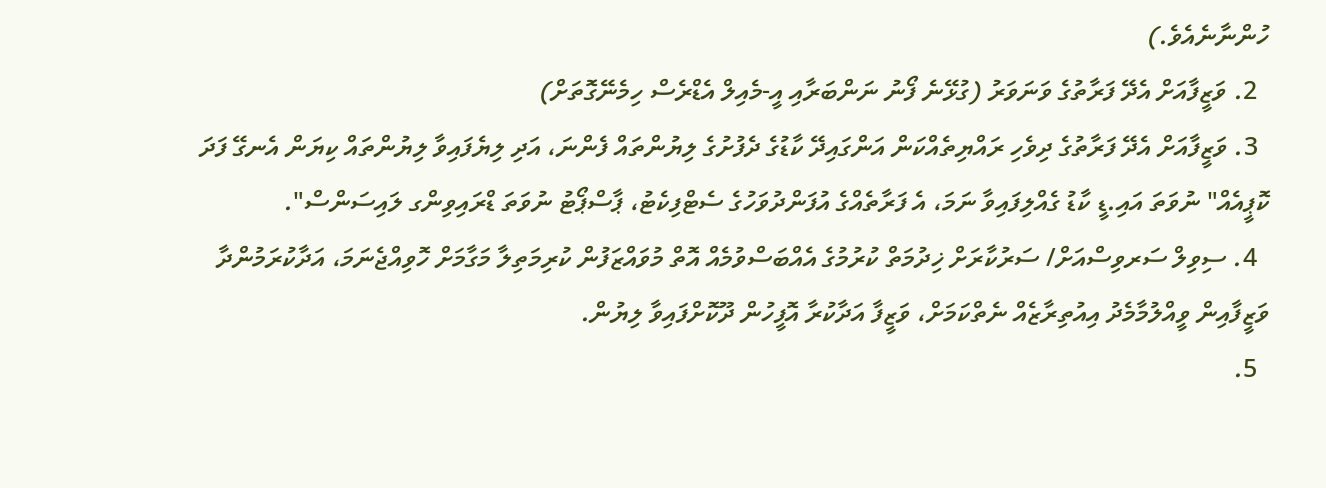ހުންނާނެއެވެ.)
  2. ވަޒީފާއަށް އެދޭ ފަރާތުގެ ވަނަވަރު (ގުޅޭނެ ފޯނު ނަންބަރާއި އީ-މެއިލް އެޑްރެސް ހިމެނޭގޮތަށް)
  3. ވަޒީފާއަށް އެދޭ ފަރާތުގެ ދިވެހި ރައްޔިތެއްކަން އަންގައިދޭ ކާޑުގެ ދެފުށުގެ ލިޔުންތައް ފެންނަ، އަދި ލިޔެފައިވާ ލިޔުންތައް ކިޔަން އެނގޭ ފަދަ ކޮޕީއެއް" ނުވަތަ އައި.ޑީ ކާޑު ގެއްލިފައިވާ ނަމަ، އެ ފަރާތެއްގެ އުފަންދުވަހުގެ ސެޓްފިކެޓު، ޕާސްޕޯޓު ނުވަތަ ޑްރައިވިންގ ލައިސަންސް".
  4. ސިވިލް ސަރވިސްއަށް/ ސަރުކާރަށް ޚިދުމަތް ކުރުމުގެ އެއްބަސްވުމެއް އޮތް މުވައްޒަފުން ކުރިމަތިލާ މަގާމަށް ހޮވިއްޖެނަމަ، އަދާކުރަމުންދާ ވަޒީފާއިން ވީއްލުމާމެދު އިއުތިރާޒެއް ނެތްކަމަށް، ވަޒީފާ އަދާކުރާ އޮފީހުން ދޫކޮށްފައިވާ ލިޔުން.
  5.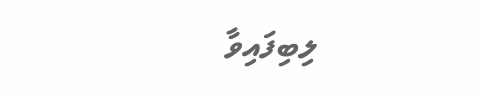ލިބިފައިވާ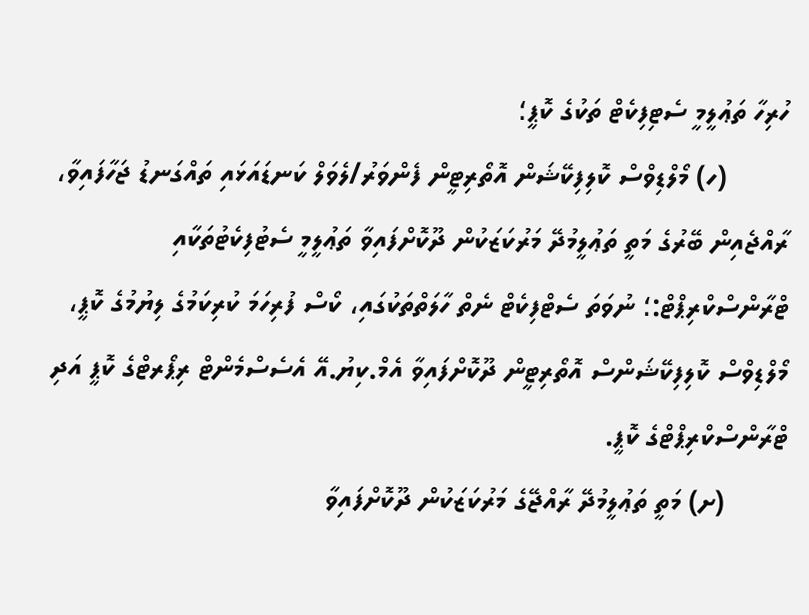ހުރިހާ ތަޢުލީމީ ސެޓިފިކެޓް ތަކުގެ ކޮޕީ؛
        (ހ) މޯލްޑިވްސް ކޮލިފިކޭޝަން އޮތޯރިޓީން ފެންވަރު/ލެވަލް ކަނޑައަޅައި ތައްގަނޑު ޖަހާފައިވާ، ރާއްޖެއިން ބޭރުގެ މަތީ ތަޢުލީމުދޭ މަރުކަޒަކުން ދޫކޮށްފައިވާ ތަޢުލީމީ ސެޓުފިކެޓުތަކާއި ޓްރާންސްކްރިޕްޓް:؛ ނުވަތަ ސެޓްފިކެޓް ނެތް ހާލަތްތަކުގައި، ކޯސް ފުރިހަމަ ކުރިކަމުގެ ލިޔުމުގެ ކޮޕީ، މޯލްޑިވްސް ކޮލިފިކޭޝަންސް އޮތޯރިޓީން ދޫކޮށްފައިވާ އެމް.ކިޔު.އޭ އެސެސްމެންޓް ރިޕޯރޓްގެ ކޮޕީ އަދި ޓްރާންސްކްރިޕްޓްގެ ކޮޕީ.
        (ށ) މަތީ ތަޢުލީމުދޭ ރާއްޖޭގެ މަރުކަޒަކުން ދޫކޮށްފައިވާ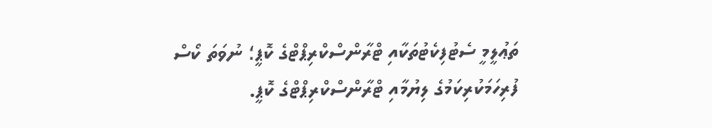ތަޢުލީމީ ސެޓުފިކެޓުތަކާއި ޓްރާންސްކްރިޕްޓްގެ ކޮޕީ؛ ނުވަތަ ކޯސް ފުރިހަމަކުރިކަމުގެ ލިޔުމާއި ޓްރާންސްކްރިޕްޓްގެ ކޮޕީ.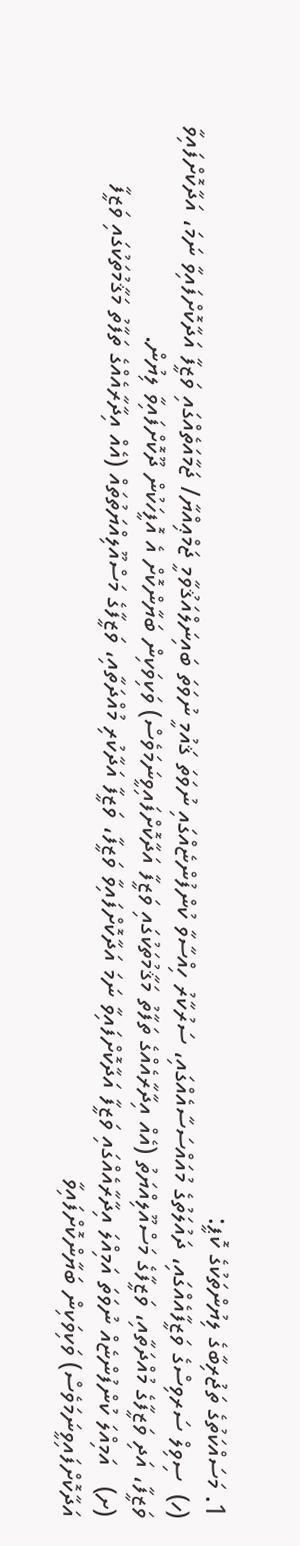1. މަސައްކަތުގެ ތަޖުރިބާގެ ލިޔުންތަކުގެ ކޮޕީ:
(ހ)  ސިވިލް ސަރވިސްގެ ވަޒީފާއެއްގައި، ދައުލަތުގެ މުއައްސަސާއެއްގައި، ސަރުކާރު ހިއްސާވާ ކުންފުންޏެއްގައި ނުވަތަ ޤައުމީ ނުވަތަ ބައިނަލްއަޤުވާމީ ޖަމްޢިއްޔާ/ ޖަމާއަތެއްގައި ވަޒީފާ އަދާކޮށްފައިވާ ނަމަ، އަދާކޮށްފައިވާ ވަޒީފާ، އަދި ވަޒީފާގެ މުއްދަތާއި، ވަޒީފާގެ މަސްއޫލިއްޔަތު (އެއް އިދާރާއެއްގެ ތަފާތު މަޤާމުތަކުގައި ވަޒީފާ އަދާކޮށްފައިވީނަމަވެސް) ވަކިވަކިން ބަޔާންކޮށް އެ އޮފީހަކުން ދޫކޮށްފައިވާ ލިޔުން.
(ށ)   އަމިއްލަ ކުންފުންޏެއް ނުވަތަ އަމިއްލަ އިދާރާއެއްގައި ވަޒީފާ އަދާކޮށްފައިވާ ނަމަ އަދާކޮށްފައިވާ ވަޒީފާ، ވަޒީފާ އަދާކުރި މުއްދަތާއި، ވަޒީފާގެ މަސްއޫލިއްޔަތުތައް (އެއް އިދާރާއެއްގެ ތަފާތު މަޤާމުތަކުގައި ވަޒީފާ އަދާކޮށްފައިވީނަމަވެސް) ވަކިވަކިން ބަޔާންކޮށްފައިވާ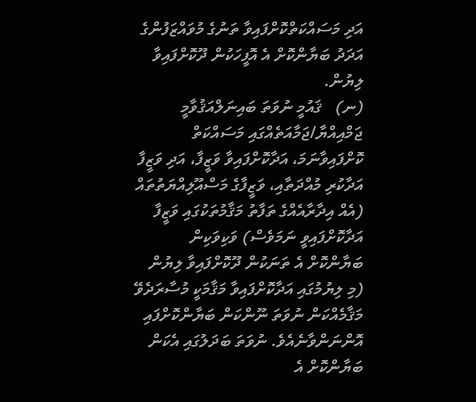އަދި މަސައްކަތްކޮށްފައިވާ ތަނުގެ މުވައްޒަފުންގެ އަދަދު ބަޔާންކޮށް އެ އޮފީހަކުން ދޫކޮށްފައިވާ ލިޔުން.
(ނ)   ޤައުމީ ނުވަތަ ބައިނަލްއަޤުވާމީ ޖަމްއިއްޔާ/ޖަމާއަތެއްގައި މަސައްކަތް ކޮށްފައިވާނަމަ، އަދާކޮށްފައިވާ ވަޒީފާ، އަދި ވަޒީފާ އަދާކުރި މުއްދަތާއި، ވަޒީފާގެ މަސްއޫލިއްޔަތުތައް (އެއް އިދާރާއެއްގެ ތަފާތު މަޤާމުތަކުގައި ވަޒީފާ އަދާކޮށްފައިވީ ނަމަވެސް) ވަކިވަކިން ބަޔާންކޮށް އެ ތަނަކުން ދޫކޮށްފައިވާ ލިޔުން (މި ލިޔުމުގައި އަދާކޮށްފައިވާ މަޤާމަކީ މުސާރަދެވޭ މަޤާމެއްކަން ނުވަތަ ނޫންކަން ބަޔާންކޮށްފައި އޮންނަންވާނެއެވެ. ނުވަތަ ބަދަލުގައި އެކަން ބަޔާންކޮށް އެ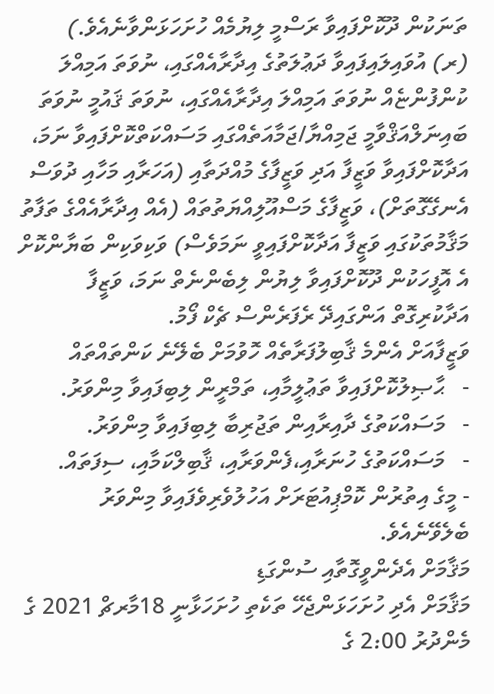ތަނަކުން ދޫކޮށްފައިވާ ރަސްމީ ލިޔުމެއް ހުށަހަޅަންވާނެއެވެ.)
(ރ) އުވައިލައިފައިވާ ދަޢުލަތުގެ އިދާރާއެއްގައި، ނުވަތަ އަމިއްލަ ކުންފުންޏެއް ނުވަތަ އަމިއްލަ އިދާރާއެއްގައި، ނުވަތަ ޤައުމީ ނުވަތަ ބައިނަލްއަޤްވާމީ ޖަމިއްޔާ/ޖަމާއަތެއްގައި މަސައްކަތްކޮށްފައިވާ ނަމަ،  އަދާކޮށްފައިވާ ވަޒީފާ އަދި ވަޒީފާގެ މުއްދަތާއި (އަހަރާއި މަހާއި ދުވަސް އެނގޭގޮތަށް)، ވަޒީފާގެ މަސްއޫލިއްޔަތުތައް (އެއް އިދާރާއެއްގެ ތަފާތު މަޤާމުތަކުގައި ވަޒީފާ އަދާކޮށްފައިވީ ނަމަވެސް) ވަކިވަކިން ބަޔާންކޮށް އެ އޮފީހަކުން ދޫކޮށްފައިވާ ލިޔުން ލިބެންނެތް ނަމަ، ވަޒީފާ އަދާކުރިގޮތް އަންގައިދޭ ރެފަރެންސް ޗެކް ފޯމު.
ވަޒީފާއަށް އެންމެ ޤާބިލުފަރާތެއް ހޮވުމަށް ބެލޭނެ ކަންތައްތައް
-   ޙާޞިލުކޮށްފައިވާ ތަޢުލީމާއި، ތަމްރީން ލިބިފައިވާ މިންވަރު.
-   މަސައްކަތުގެ ދާއިރާއިން ތަޖުރިބާ ލިބިފައިވާ މިންވަރު.
-   މަސައްކަތުގެ ހުނަރާއި،ފެންވަރާއި، ޤާބިލްކަމާއި، ސިފަތައް.
- މީގެ އިތުރުން ކޮމްޕިއުޓަރަށް އަހުލުވެރިވެފައިވާ މިންވަރު ބެލެވޭނެއެވެ.
މަޤާމަށް އެދެންވީގޮތާއި ސުންގަޑި
މަޤާމަށް އެދި ހުށަހަޅަންޖެހޭ ތަކެތި ހުށަހަޅާނީ 18މާރޗް 2021 ގެ މެންދުރު 2:00 ގެ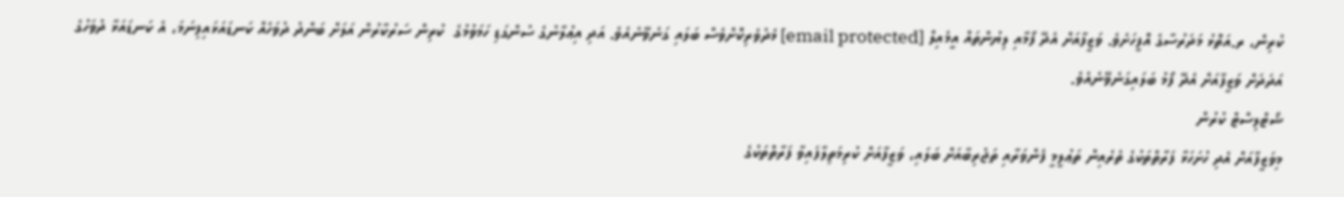ކުރިން، ރ.އަތޮޅު މަދަރުސާގެ އޮފީހަށެވެ. ވަޒީފާއަށް އެދޭ ފޯމާއި ލިޔުންތައް އީމެއިލް [email protected] މެދުވެރިކޮށްވެސް ބަލައި ގަނެވޭނެއެވެ. އަދި އިޢުލާނުގެ ސުންގަޑި ހަމަވުމުގެ  ކުރިން ސަރުކާރުން އަލަށް ބަންދު ދުވަހެއް ކަނޑައަޅައިފިނަމަ، އެ ކަނޑައަޅާ ދުވަހުގެ އަދަދަށް ވަޒީފާއަށް އެދޭ ފޯމު ބަލައިގަނެވޭނެއެވެ.
ޝޯޓްލިސްޓް ކުރުން
މިވަޒީފާއަށް އެދި ހުށަހަޅާ ފަރާތްތަކުގެ ތެރެއިން ތަޢުލީމީ ފެންވަރާއި ތަޖުރިބާއަށް ބަލައި، ވަޒީފާއަށް ކުރިމަތިލާފައިވާ ފަރާތްތަކުގެ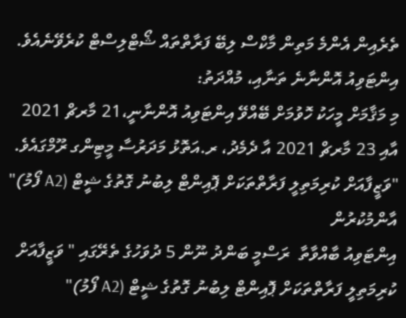ތެރެއިން އެންމެ މަތިން މާކްސް ލިބޭ ފަރާތްތައް ޝޯޓްލިސްޓް ކުރެވޭނެއެވެ.
އިންޓަވިއު އޮންނާނެ ތަނާއި، މުއްދަތު:
މި މަޤާމަށް މީހަކު ހޮވުމަށް ބޭއްވޭ އިންޓަވިއު އޮންނާނީ،21 މާރޗް 2021 އާއި 23 މާރޗް 2021 އާ ދެމެދު، ރ.އަތޮޅު މަދަރުސާ މީޓިންގ ރޫމްގައެވެ.
"ވަޒީފާއަށް ކުރިމަތިލީ ފަރާތްތަކަށް ޕޮއިންޓް ލިބުނު ގޮތުގެ ޝީޓް (A2 ފޯމު)" އާންމުކުރުން
އިންޓަވިއު ބާއްވާތާ  ރަސްމީ ބަންދު ނޫން 5 ދުވަހުގެ ތެރޭގައި " ވަޒީފާއަށް ކުރިމަތިލީ ފަރާތްތަކަށް ޕޮއިންޓް ލިބުނު ގޮތުގެ ޝީޓް (A2 ފޯމު)"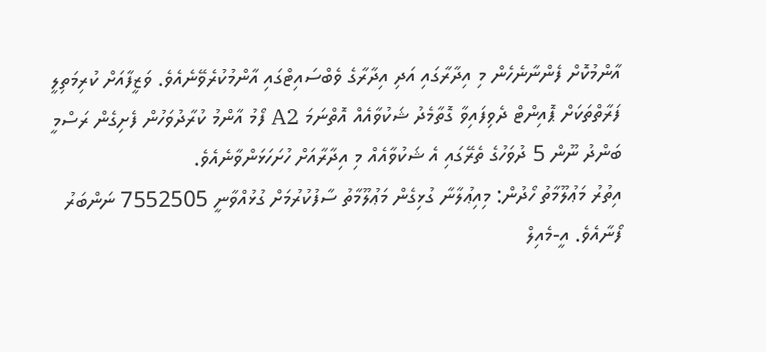އާންމުކޮށް ފެންނާނެހެން މި އިދާރާގައި އަދި އިދާރާގެ ވެބްސައިޓްގައި އާންމުކުރެވޭނެއެވެ. ވަޒީފާއަށް ކުރިމަތިލީ ފަރާތްތަކަށް ޕޮއިންޓް ދެވިފައިވާ ގޮތާމެދު ޝަކުވާއެއް އޮތްނަމަ A2 ފޯމު އާންމު ކުރާދުވަހުން ފެށިގެން ރަސްމީ ބަންދު ނޫން 5 ދުވަހުގެ ތެރޭގައި އެ ޝަކުވާއެއް މި އިދާރާއަށް ހުށަހަޅަންވާނެއެވެ.
އިތުރު މަޢުލޫމާތު ހޯދުން: މިއިޢުލާނާ ގުޅިގެން މަޢުލޫމާތު ސާފުކުރުމަށް ގުޅުއްވާނީ 7552505 ނަންބަރު ފޯނާއެވެ. އީ-މެއިލް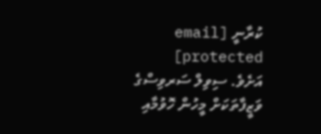ކުރާނީ [email protected]  އަށެވެ. ސިވިލް ސަރވިސްގެ ވަޒީފާތަކަށް މީހުން ހޮވުމާއި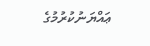ޢައްޔަނުކުރުމުގެ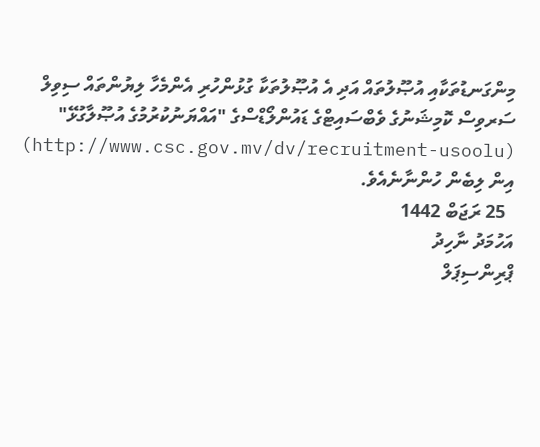މިންގަނޑުތަކާއި އުޞޫލުތައް އަދި އެ އުޞޫލުތަކާ ގުޅުންހުރި އެންމެހާ ލިޔުންތައް ސިވިލް ސަރވިސް ކޮމިޝަނުގެ ވެބްސައިޓްގެ ޑައުންލޯޑްސްގެ "އައްޔަނުކުރުމުގެ އުޞޫލާގުޅޭ" (http://www.csc.gov.mv/dv/recruitment-usoolu) އިން ލިބެން ހުންނާނެއެވެ.
  25 ރަޖަބް 1442
އަހުމަދު ނާހިދު
ޕްރިންސިޕަލް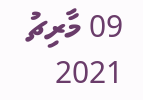09 މާރިޗު 2021